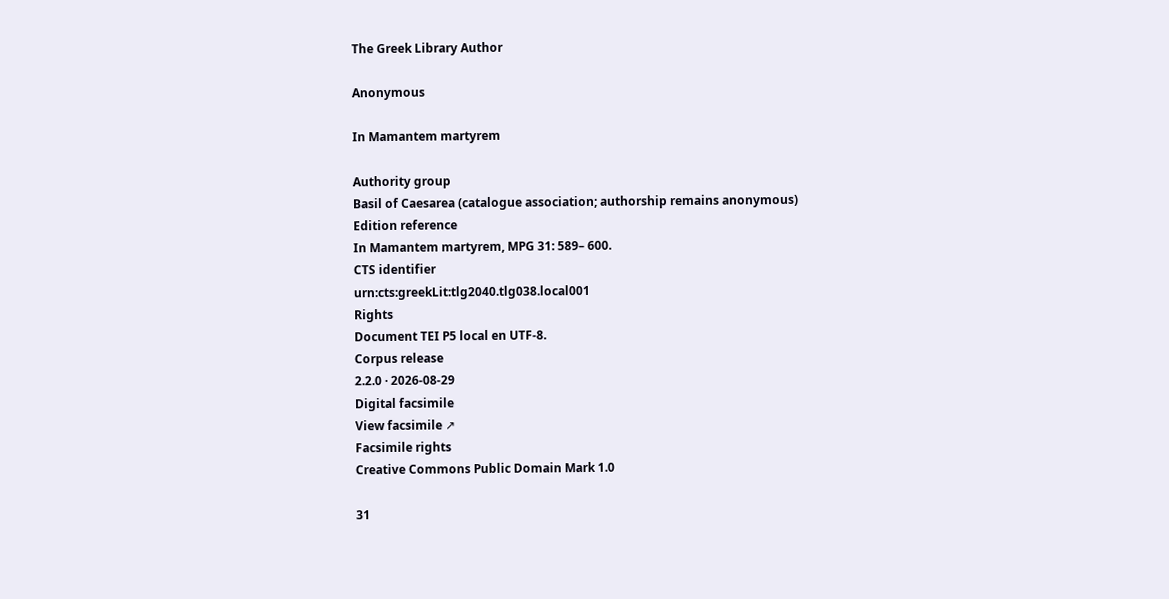The Greek Library Author

Anonymous

In Mamantem martyrem

Authority group
Basil of Caesarea (catalogue association; authorship remains anonymous)
Edition reference
In Mamantem martyrem, MPG 31: 589– 600.
CTS identifier
urn:cts:greekLit:tlg2040.tlg038.local001
Rights
Document TEI P5 local en UTF-8.
Corpus release
2.2.0 · 2026-08-29
Digital facsimile
View facsimile ↗
Facsimile rights
Creative Commons Public Domain Mark 1.0

31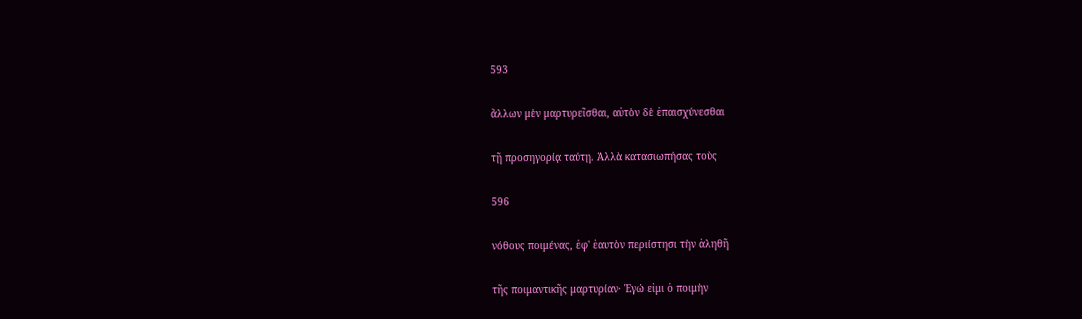593

ἄλλων μὲν μαρτυρεῖσθαι, αὐτὸν δὲ ἐπαισχύνεσθαι

τῇ προσηγορίᾳ ταύτῃ. Ἀλλὰ κατασιωπήσας τοὺς

596

νόθους ποιμένας, ἐφ' ἑαυτὸν περιίστησι τὴν ἀληθῆ

τῆς ποιμαντικῆς μαρτυρίαν· Ἐγώ εἰμι ὁ ποιμὴν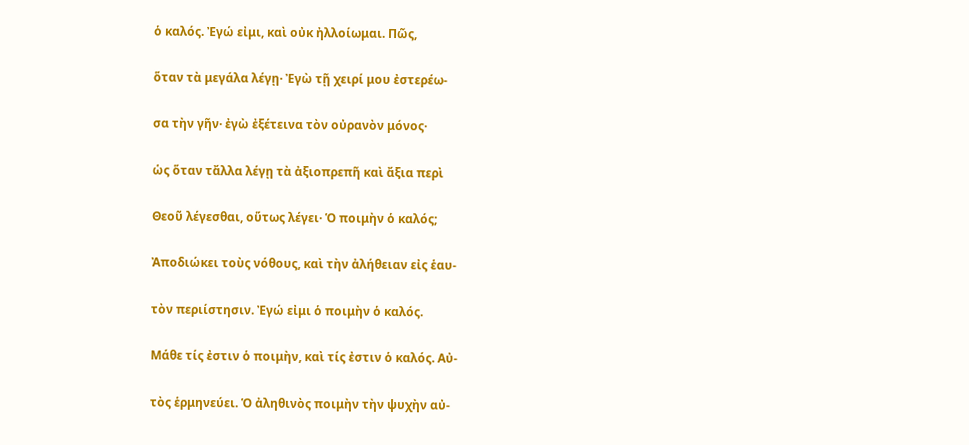ὁ καλός. Ἐγώ εἰμι, καὶ οὐκ ἠλλοίωμαι. Πῶς,

ὅταν τὰ μεγάλα λέγῃ· Ἐγὼ τῇ χειρί μου ἐστερέω-

σα τὴν γῆν· ἐγὼ ἐξέτεινα τὸν οὐρανὸν μόνος·

ὡς ὅταν τἄλλα λέγῃ τὰ ἀξιοπρεπῆ καὶ ἄξια περὶ

Θεοῦ λέγεσθαι, οὕτως λέγει· Ὁ ποιμὴν ὁ καλός;

Ἀποδιώκει τοὺς νόθους, καὶ τὴν ἀλήθειαν εἰς ἑαυ-

τὸν περιίστησιν. Ἐγώ εἰμι ὁ ποιμὴν ὁ καλός.

Μάθε τίς ἐστιν ὁ ποιμὴν, καὶ τίς ἐστιν ὁ καλός. Αὐ-

τὸς ἑρμηνεύει. Ὁ ἀληθινὸς ποιμὴν τὴν ψυχὴν αὐ-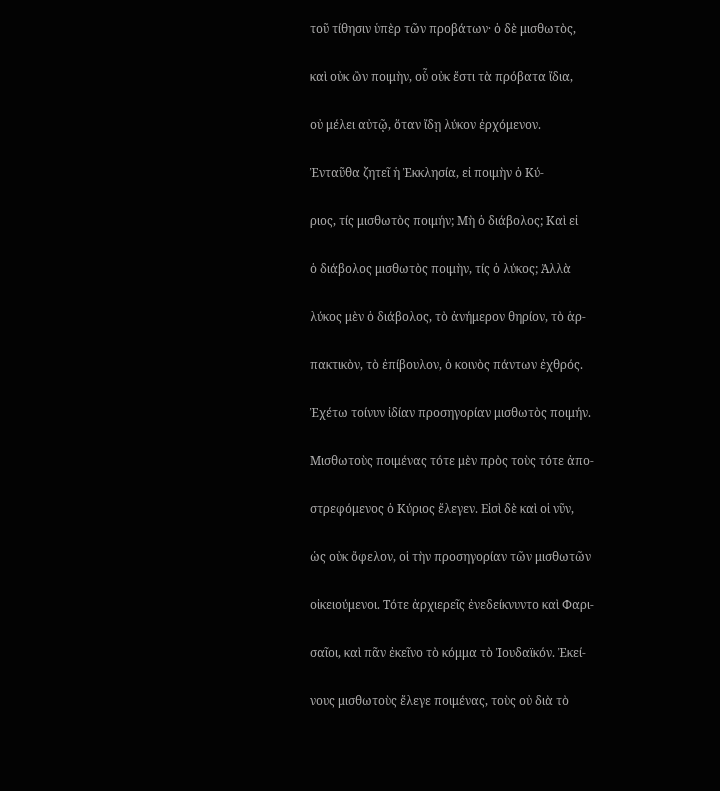τοῦ τίθησιν ὑπὲρ τῶν προβάτων· ὁ δὲ μισθωτὸς,

καὶ οὐκ ὢν ποιμὴν, οὗ οὐκ ἔστι τὰ πρόβατα ἴδια,

οὐ μέλει αὐτῷ, ὅταν ἴδῃ λύκον ἐρχόμενον.

Ἐνταῦθα ζητεῖ ἡ Ἐκκλησία, εἰ ποιμὴν ὁ Κύ-

ριος, τίς μισθωτὸς ποιμήν; Μὴ ὁ διάβολος; Καὶ εἰ

ὁ διάβολος μισθωτὸς ποιμὴν, τίς ὁ λύκος; Ἀλλὰ

λύκος μὲν ὁ διάβολος, τὸ ἀνήμερον θηρίον, τὸ ἁρ-

πακτικὸν, τὸ ἐπίβουλον, ὁ κοινὸς πάντων ἐχθρός.

Ἐχέτω τοίνυν ἰδίαν προσηγορίαν μισθωτὸς ποιμήν.

Μισθωτοὺς ποιμένας τότε μὲν πρὸς τοὺς τότε ἀπο-

στρεφόμενος ὁ Κύριος ἔλεγεν. Εἰσὶ δὲ καὶ οἱ νῦν,

ὡς οὐκ ὄφελον, οἱ τὴν προσηγορίαν τῶν μισθωτῶν

οἰκειούμενοι. Τότε ἀρχιερεῖς ἐνεδείκνυντο καὶ Φαρι-

σαῖοι, καὶ πᾶν ἐκεῖνο τὸ κόμμα τὸ Ἰουδαϊκόν. Ἐκεί-

νους μισθωτοὺς ἔλεγε ποιμένας, τοὺς οὐ διὰ τὸ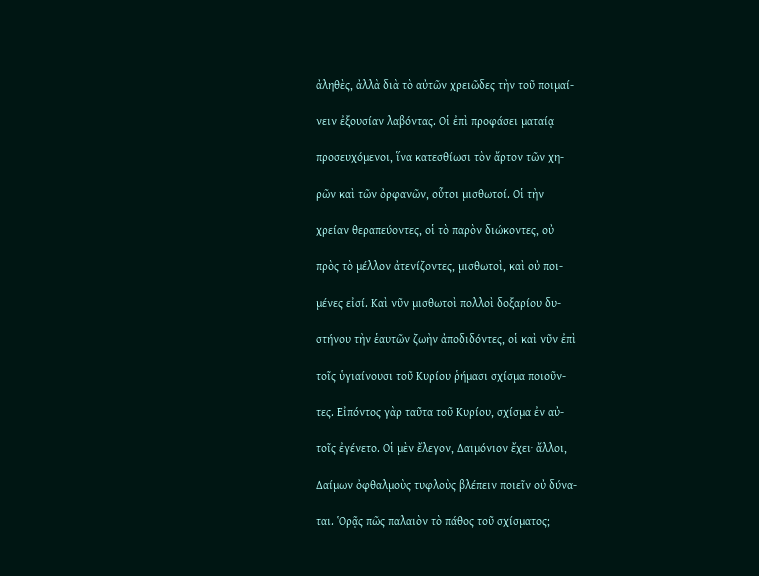ἀληθὲς, ἀλλὰ διὰ τὸ αὐτῶν χρειῶδες τὴν τοῦ ποιμαί-

νειν ἐξουσίαν λαβόντας. Οἱ ἐπὶ προφάσει ματαίᾳ

προσευχόμενοι, ἵνα κατεσθίωσι τὸν ἄρτον τῶν χη-

ρῶν καὶ τῶν ὀρφανῶν, οὗτοι μισθωτοί. Οἱ τὴν

χρείαν θεραπεύοντες, οἱ τὸ παρὸν διώκοντες, οὐ

πρὸς τὸ μέλλον ἀτενίζοντες, μισθωτοὶ, καὶ οὐ ποι-

μένες εἰσί. Καὶ νῦν μισθωτοὶ πολλοὶ δοξαρίου δυ-

στήνου τὴν ἑαυτῶν ζωὴν ἀποδιδόντες, οἱ καὶ νῦν ἐπὶ

τοῖς ὑγιαίνουσι τοῦ Κυρίου ῥήμασι σχίσμα ποιοῦν-

τες. Εἰπόντος γὰρ ταῦτα τοῦ Κυρίου, σχίσμα ἐν αὐ-

τοῖς ἐγένετο. Οἱ μὲν ἔλεγον, Δαιμόνιον ἔχει· ἄλλοι,

Δαίμων ὀφθαλμοὺς τυφλοὺς βλέπειν ποιεῖν οὐ δύνα-

ται. Ὁρᾷς πῶς παλαιὸν τὸ πάθος τοῦ σχίσματος;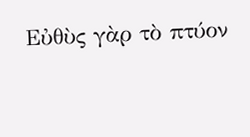Εὐθὺς γὰρ τὸ πτύον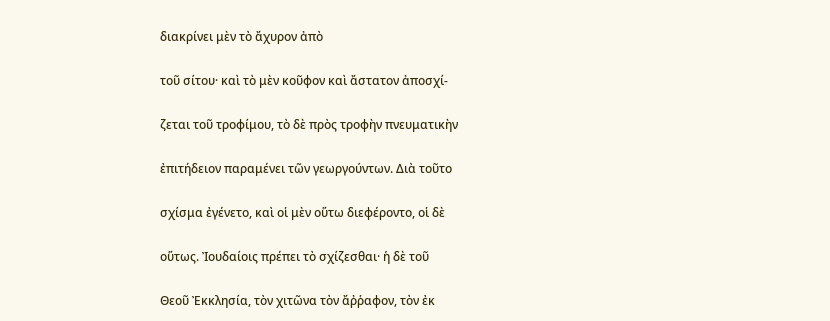διακρίνει μὲν τὸ ἄχυρον ἀπὸ

τοῦ σίτου· καὶ τὸ μὲν κοῦφον καὶ ἄστατον ἀποσχί-

ζεται τοῦ τροφίμου, τὸ δὲ πρὸς τροφὴν πνευματικὴν

ἐπιτήδειον παραμένει τῶν γεωργούντων. Διὰ τοῦτο

σχίσμα ἐγένετο, καὶ οἱ μὲν οὕτω διεφέροντο, οἱ δὲ

οὕτως. Ἰουδαίοις πρέπει τὸ σχίζεσθαι· ἡ δὲ τοῦ

Θεοῦ Ἐκκλησία, τὸν χιτῶνα τὸν ἄῤῥαφον, τὸν ἐκ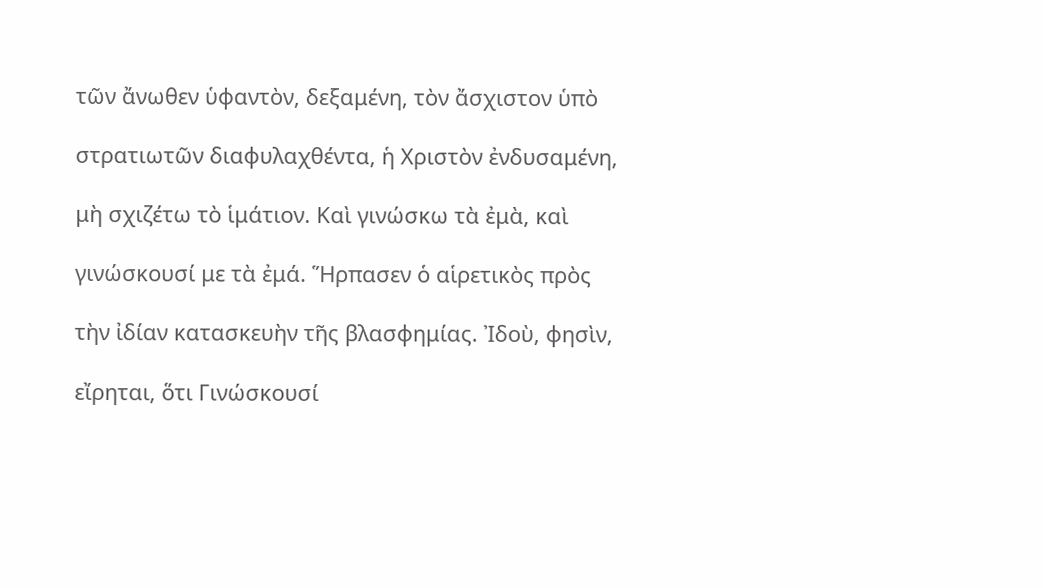τῶν ἄνωθεν ὑφαντὸν, δεξαμένη, τὸν ἄσχιστον ὑπὸ

στρατιωτῶν διαφυλαχθέντα, ἡ Χριστὸν ἐνδυσαμένη,

μὴ σχιζέτω τὸ ἱμάτιον. Καὶ γινώσκω τὰ ἐμὰ, καὶ

γινώσκουσί με τὰ ἐμά. Ἥρπασεν ὁ αἱρετικὸς πρὸς

τὴν ἰδίαν κατασκευὴν τῆς βλασφημίας. Ἰδοὺ, φησὶν,

εἴρηται, ὅτι Γινώσκουσί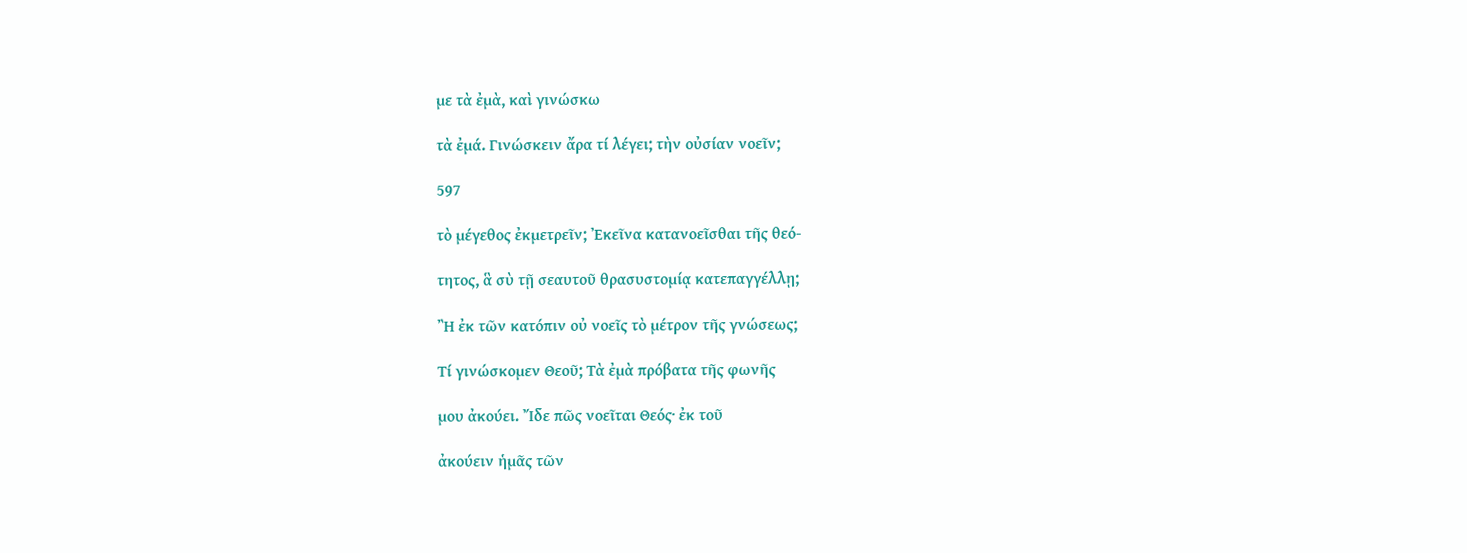με τὰ ἐμὰ, καὶ γινώσκω

τὰ ἐμά. Γινώσκειν ἄρα τί λέγει; τὴν οὐσίαν νοεῖν;

597

τὸ μέγεθος ἐκμετρεῖν; Ἐκεῖνα κατανοεῖσθαι τῆς θεό-

τητος, ἃ σὺ τῇ σεαυτοῦ θρασυστομίᾳ κατεπαγγέλλῃ;

Ἢ ἐκ τῶν κατόπιν οὐ νοεῖς τὸ μέτρον τῆς γνώσεως;

Τί γινώσκομεν Θεοῦ; Τὰ ἐμὰ πρόβατα τῆς φωνῆς

μου ἀκούει. Ἴδε πῶς νοεῖται Θεός· ἐκ τοῦ

ἀκούειν ἡμᾶς τῶν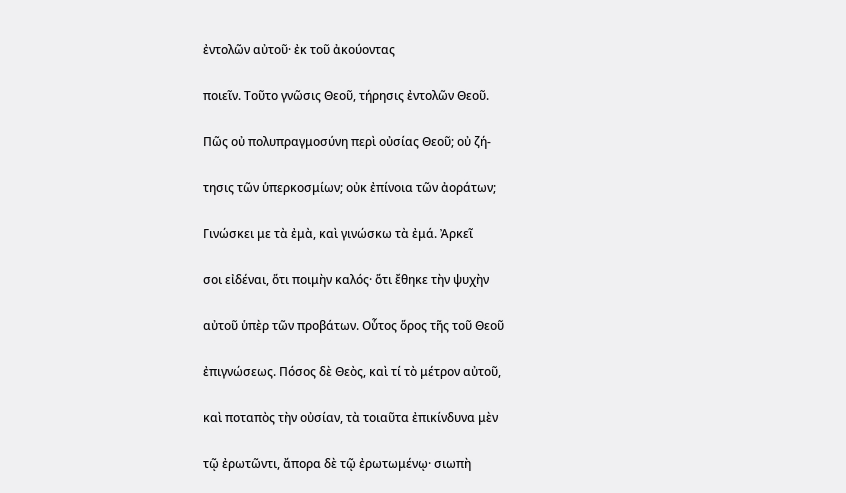ἐντολῶν αὐτοῦ· ἐκ τοῦ ἀκούοντας

ποιεῖν. Τοῦτο γνῶσις Θεοῦ, τήρησις ἐντολῶν Θεοῦ.

Πῶς οὐ πολυπραγμοσύνη περὶ οὐσίας Θεοῦ; οὐ ζή-

τησις τῶν ὑπερκοσμίων; οὐκ ἐπίνοια τῶν ἀοράτων;

Γινώσκει με τὰ ἐμὰ, καὶ γινώσκω τὰ ἐμά. Ἀρκεῖ

σοι εἰδέναι, ὅτι ποιμὴν καλός· ὅτι ἔθηκε τὴν ψυχὴν

αὐτοῦ ὑπὲρ τῶν προβάτων. Οὗτος ὅρος τῆς τοῦ Θεοῦ

ἐπιγνώσεως. Πόσος δὲ Θεὸς, καὶ τί τὸ μέτρον αὐτοῦ,

καὶ ποταπὸς τὴν οὐσίαν, τὰ τοιαῦτα ἐπικίνδυνα μὲν

τῷ ἐρωτῶντι, ἄπορα δὲ τῷ ἐρωτωμένῳ· σιωπὴ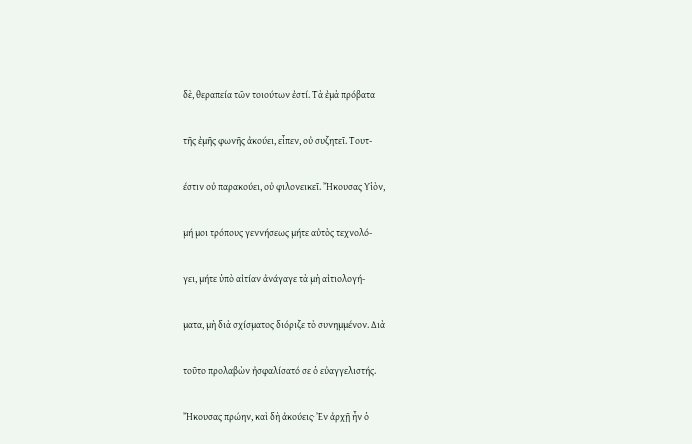δὲ, θεραπεία τῶν τοιούτων ἐστί. Τὰ ἐμὰ πρόβατα

τῆς ἐμῆς φωνῆς ἀκούει, εἶπεν, οὐ συζητεῖ. Τουτ-

έστιν οὐ παρακούει, οὐ φιλονεικεῖ. Ἤκουσας Υἱὸν,

μή μοι τρόπους γεννήσεως μήτε αὐτὸς τεχνολό-

γει, μήτε ὑπὸ αἰτίαν ἀνάγαγε τὰ μὴ αἰτιολογή-

ματα, μὴ διὰ σχίσματος διόριζε τὸ συνημμένον. Διὰ

τοῦτο προλαβὼν ἠσφαλίσατό σε ὁ εὐαγγελιστής.

Ἤκουσας πρώην, καὶ δὴ ἀκούεις· Ἐν ἀρχῇ ἦν ὁ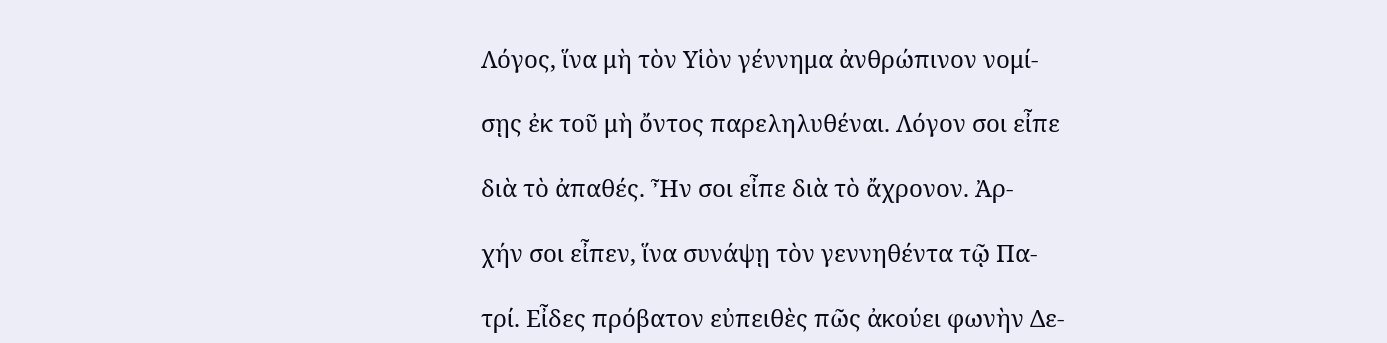Λόγος, ἵνα μὴ τὸν Υἱὸν γέννημα ἀνθρώπινον νομί-

σῃς ἐκ τοῦ μὴ ὄντος παρεληλυθέναι. Λόγον σοι εἶπε

διὰ τὸ ἀπαθές. Ἦν σοι εἶπε διὰ τὸ ἄχρονον. Ἀρ-

χήν σοι εἶπεν, ἵνα συνάψῃ τὸν γεννηθέντα τῷ Πα-

τρί. Εἶδες πρόβατον εὐπειθὲς πῶς ἀκούει φωνὴν Δε-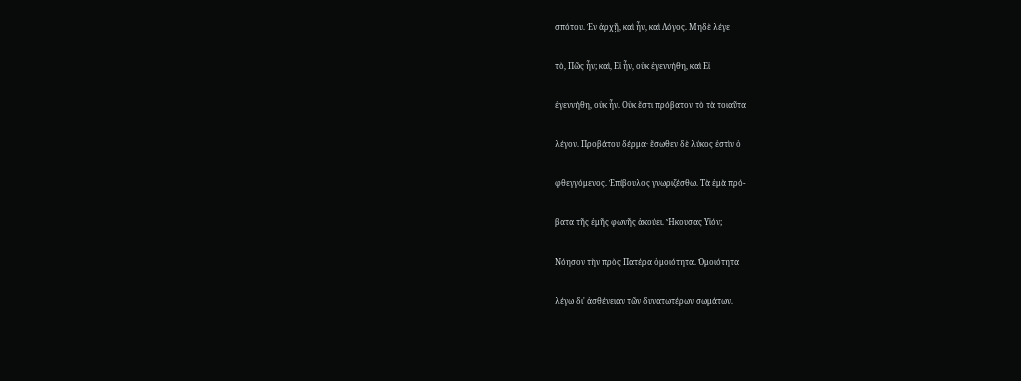σπότου. Ἐν ἀρχῇ, καὶ ἦν, καὶ Λόγος. Μηδὲ λέγε

τὸ, Πῶς ἦν; καὶ, Εἰ ἦν, οὐκ ἐγεννήθη, καὶ Εἰ

ἐγεννήθη, οὐκ ἦν. Οὐκ ἔστι πρόβατον τὸ τὰ τοιαῦτα

λέγον. Προβάτου δέρμα· ἔσωθεν δὲ λύκος ἐστὶν ὁ

φθεγγόμενος. Ἐπίβουλος γνωριζέσθω. Τὰ ἐμὰ πρό-

βατα τῆς ἐμῆς φωνῆς ἀκούει. Ἤκουσας Υἱόν;

Νόησον τὴν πρὸς Πατέρα ὁμοιότητα. Ὁμοιότητα

λέγω δι' ἀσθένειαν τῶν δυνατωτέρων σωμάτων.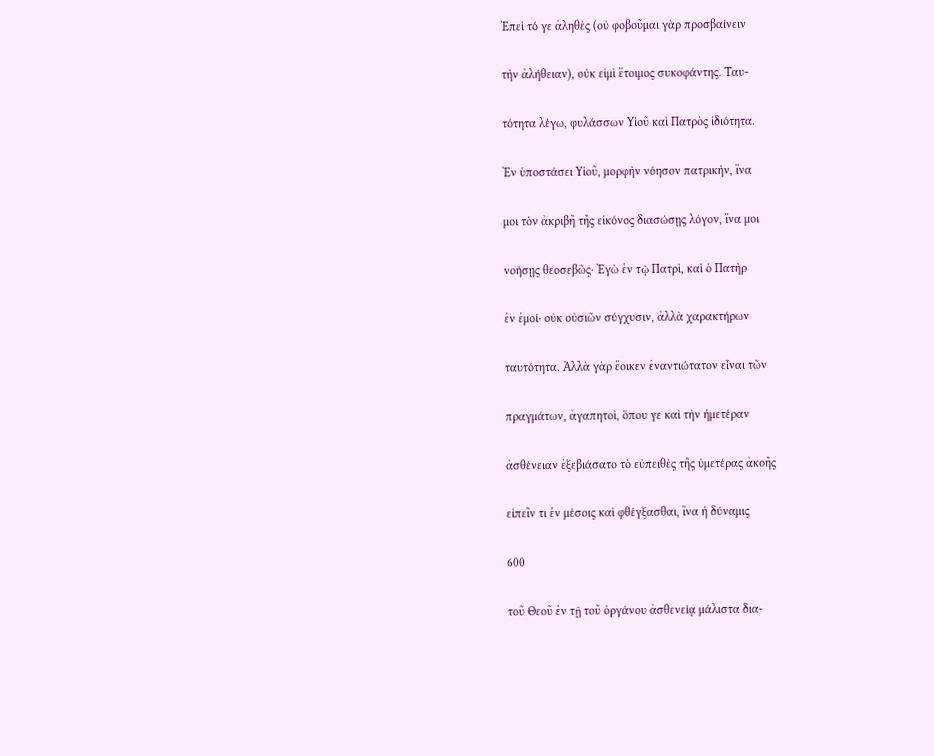Ἐπεὶ τό γε ἀληθὲς (οὐ φοβοῦμαι γὰρ προσβαίνειν

τὴν ἀλήθειαν), οὐκ εἰμὶ ἕτοιμος συκοφάντης. Ταυ-

τότητα λέγω, φυλάσσων Υἱοῦ καὶ Πατρὸς ἰδιότητα.

Ἐν ὑποστάσει Υἱοῦ, μορφὴν νόησον πατρικὴν, ἵνα

μοι τὸν ἀκριβῆ τῆς εἰκόνος διασώσῃς λόγον, ἵνα μοι

νοήσῃς θεοσεβῶς· Ἐγὼ ἐν τῷ Πατρὶ, καὶ ὁ Πατὴρ

ἐν ἐμοί· οὐκ οὐσιῶν σύγχυσιν, ἀλλὰ χαρακτήρων

ταυτότητα. Ἀλλὰ γὰρ ἔοικεν ἐναντιώτατον εἶναι τῶν

πραγμάτων, ἀγαπητοὶ, ὅπου γε καὶ τὴν ἡμετέραν

ἀσθένειαν ἐξεβιάσατο τὸ εὐπειθὲς τῆς ὑμετέρας ἀκοῆς

εἰπεῖν τι ἐν μέσοις καὶ φθέγξασθαι, ἵνα ἡ δύναμις

600

τοῦ Θεοῦ ἐν τῇ τοῦ ὀργάνου ἀσθενείᾳ μάλιστα δια-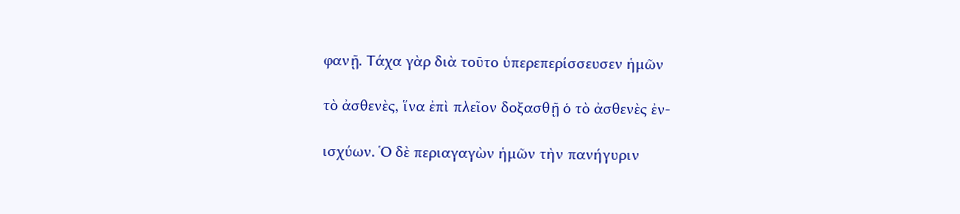φανῇ. Τάχα γὰρ διὰ τοῦτο ὑπερεπερίσσευσεν ἡμῶν

τὸ ἀσθενὲς, ἵνα ἐπὶ πλεῖον δοξασθῇ ὁ τὸ ἀσθενὲς ἐν-

ισχύων. Ὁ δὲ περιαγαγὼν ἡμῶν τὴν πανήγυριν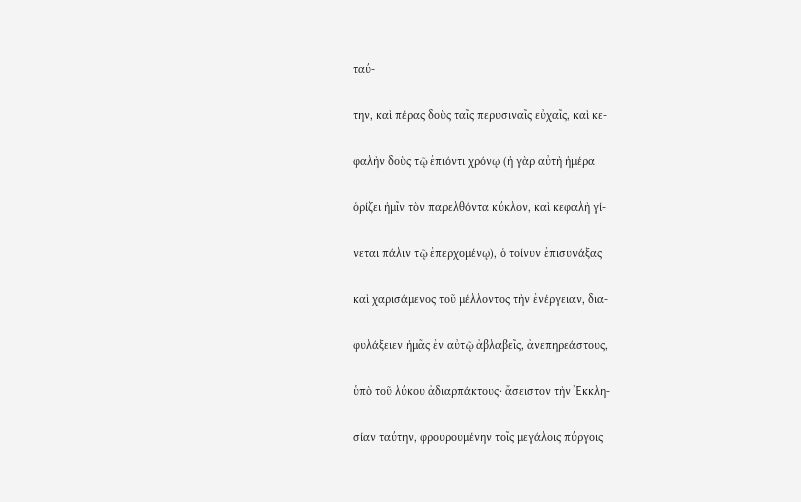ταύ-

την, καὶ πέρας δοὺς ταῖς περυσιναῖς εὐχαῖς, καὶ κε-

φαλὴν δοὺς τῷ ἐπιόντι χρόνῳ (ἡ γὰρ αὐτὴ ἡμέρα

ὁρίζει ἡμῖν τὸν παρελθόντα κύκλον, καὶ κεφαλὴ γί-

νεται πάλιν τῷ ἐπερχομένῳ), ὁ τοίνυν ἐπισυνάξας

καὶ χαρισάμενος τοῦ μέλλοντος τὴν ἐνέργειαν, δια-

φυλάξειεν ἡμᾶς ἐν αὐτῷ ἀβλαβεῖς, ἀνεπηρεάστους,

ὑπὸ τοῦ λύκου ἀδιαρπάκτους· ἄσειστον τὴν Ἐκκλη-

σίαν ταύτην, φρουρουμένην τοῖς μεγάλοις πύργοις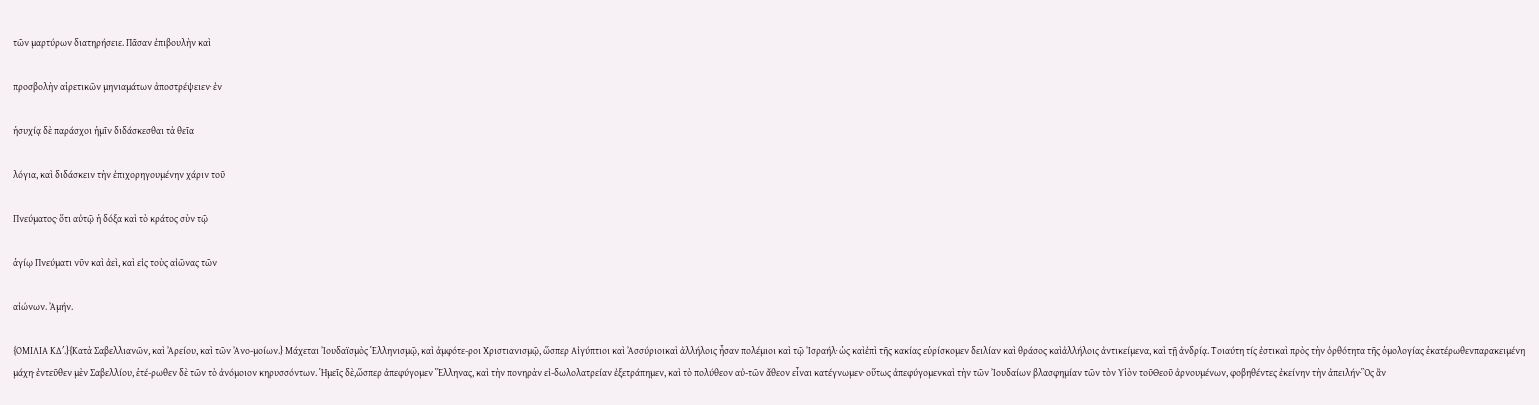τῶν μαρτύρων διατηρήσειε. Πᾶσαν ἐπιβουλὴν καὶ

προσβολὴν αἱρετικῶν μηνιαμάτων ἀποστρέψειεν· ἐν

ἡσυχίᾳ δὲ παράσχοι ἡμῖν διδάσκεσθαι τὰ θεῖα

λόγια, καὶ διδάσκειν τὴν ἐπιχορηγουμένην χάριν τοῦ

Πνεύματος· ὅτι αὐτῷ ἡ δόξα καὶ τὸ κράτος σὺν τῷ

ἁγίῳ Πνεύματι νῦν καὶ ἀεὶ, καὶ εἰς τοὺς αἰῶνας τῶν

αἰώνων. Ἀμήν.

{ΟΜΙΛΙΑ ΚΔʹ.}{Κατὰ Σαβελλιανῶν, καὶ Ἀρείου, καὶ τῶν Ἀνο-μοίων.} Μάχεται Ἰουδαϊσμὸς Ἑλληνισμῷ, καὶ ἀμφότε-ροι Χριστιανισμῷ, ὥσπερ Αἰγύπτιοι καὶ Ἀσσύριοικαὶ ἀλλήλοις ἦσαν πολέμιοι καὶ τῷ Ἰσραήλ· ὡς καὶἐπὶ τῆς κακίας εὑρίσκομεν δειλίαν καὶ θράσος καὶἀλλήλοις ἀντικείμενα, καὶ τῇ ἀνδρίᾳ. Τοιαύτη τίς ἐστικαὶ πρὸς τὴν ὀρθότητα τῆς ὁμολογίας ἑκατέρωθενπαρακειμένη μάχη· ἐντεῦθεν μὲν Σαβελλίου, ἑτέ-ρωθεν δὲ τῶν τὸ ἀνόμοιον κηρυσσόντων. Ἡμεῖς δὲ,ὥσπερ ἀπεφύγομεν Ἕλληνας, καὶ τὴν πονηρὰν εἰ-δωλολατρείαν ἐξετράπημεν, καὶ τὸ πολύθεον αὐ-τῶν ἄθεον εἶναι κατέγνωμεν· οὕτως ἀπεφύγομενκαὶ τὴν τῶν Ἰουδαίων βλασφημίαν τῶν τὸν Υἱὸν τοῦΘεοῦ ἀρνουμένων, φοβηθέντες ἐκείνην τὴν ἀπειλήν·Ὃς ἂν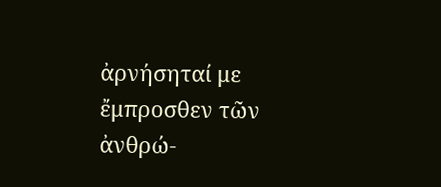ἀρνήσηταί με ἔμπροσθεν τῶν ἀνθρώ-